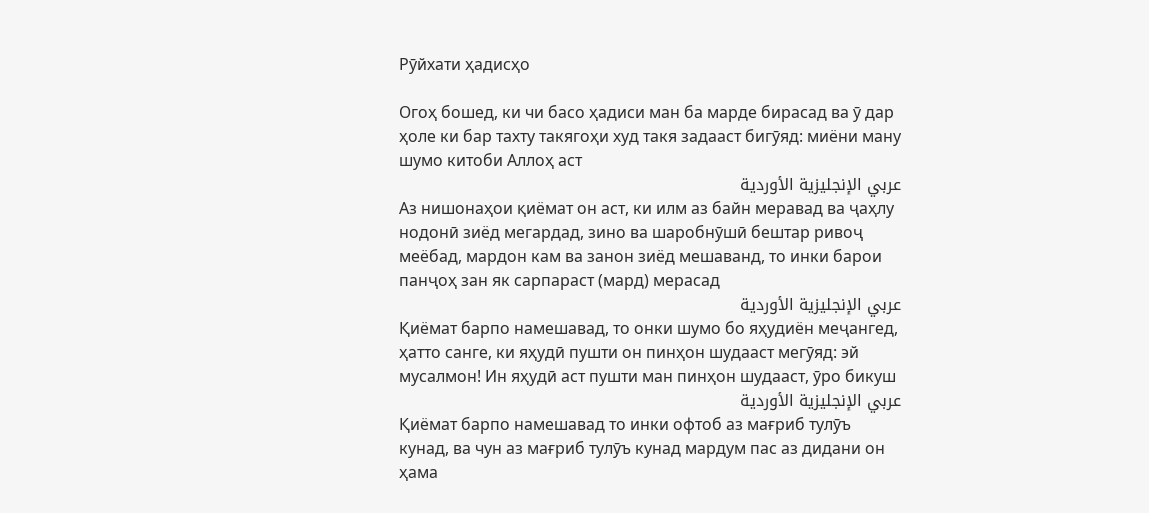Рӯйхати ҳадисҳо

Огоҳ бошед, ки чи басо ҳадиси ман ба марде бирасад ва ӯ дар ҳоле ки бар тахту такягоҳи худ такя задааст бигӯяд: миёни ману шумо китоби Аллоҳ аст
عربي الإنجليزية الأوردية
Аз нишонаҳои қиёмат он аст, ки илм аз байн меравад ва ҷаҳлу нодонӣ зиёд мегардад, зино ва шаробнӯшӣ бештар ривоҷ меёбад, мардон кам ва занон зиёд мешаванд, то инки барои панҷоҳ зан як сарпараст (мард) мерасад
عربي الإنجليزية الأوردية
Қиёмат барпо намешавад, то онки шумо бо яҳудиён меҷангед, ҳатто санге, ки яҳудӣ пушти он пинҳон шудааст мегӯяд: эй мусалмон! Ин яҳудӣ аст пушти ман пинҳон шудааст, ӯро бикуш
عربي الإنجليزية الأوردية
Қиёмат барпо намешавад то инки офтоб аз мағриб тулӯъ кунад, ва чун аз мағриб тулӯъ кунад мардум пас аз дидани он ҳама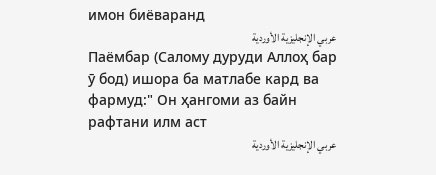имон биёваранд
عربي الإنجليزية الأوردية
Паёмбар (Салому дуруди Аллоҳ бар ӯ бод) ишора ба матлабе кард ва фармуд:" Он ҳангоми аз байн рафтани илм аст
عربي الإنجليزية الأوردية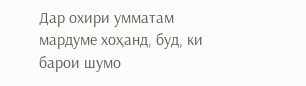Дар охири умматам мардуме хоҳанд, буд, ки барои шумо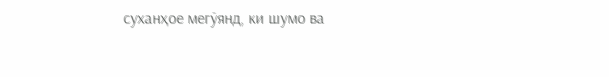суханҳое мегӯянд, ки шумо ва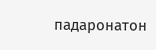падаронатон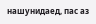нашунидаед, пас аз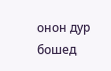онон дур бошед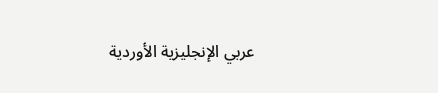عربي الإنجليزية الأوردية